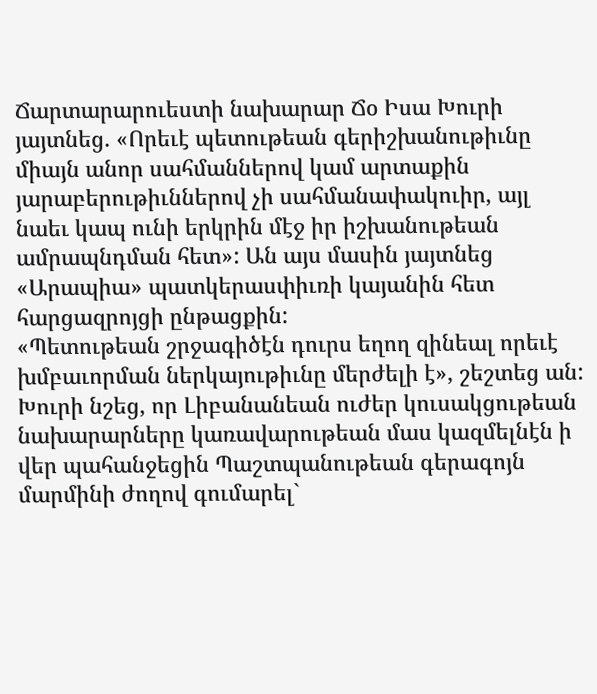Ճարտարարուեստի նախարար Ճօ Իսա Խուրի յայտնեց. «Որեւէ պետութեան գերիշխանութիւնը միայն անոր սահմաններով կամ արտաքին յարաբերութիւններով չի սահմանափակուիր, այլ նաեւ կապ ունի երկրին մէջ իր իշխանութեան ամրապնդման հետ»: Ան այս մասին յայտնեց «Արապիա» պատկերասփիւռի կայանին հետ հարցազրոյցի ընթացքին:
«Պետութեան շրջագիծէն դուրս եղող զինեալ որեւէ խմբաւորման ներկայութիւնը մերժելի է», շեշտեց ան:
Խուրի նշեց, որ Լիբանանեան ուժեր կուսակցութեան նախարարները կառավարութեան մաս կազմելնէն ի վեր պահանջեցին Պաշտպանութեան գերագոյն մարմինի ժողով գումարել`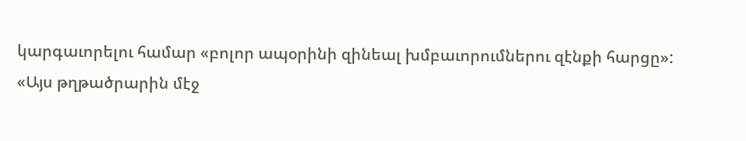կարգաւորելու համար «բոլոր ապօրինի զինեալ խմբաւորումներու զէնքի հարցը»:
«Այս թղթածրարին մէջ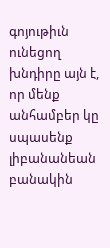գոյութիւն ունեցող խնդիրը այն է, որ մենք անհամբեր կը սպասենք լիբանանեան բանակին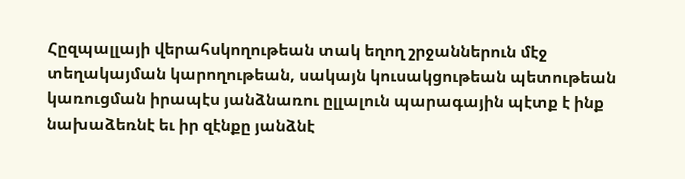Հըզպալլայի վերահսկողութեան տակ եղող շրջաններուն մէջ տեղակայման կարողութեան, սակայն կուսակցութեան պետութեան կառուցման իրապէս յանձնառու ըլլալուն պարագային պէտք է ինք նախաձեռնէ եւ իր զէնքը յանձնէ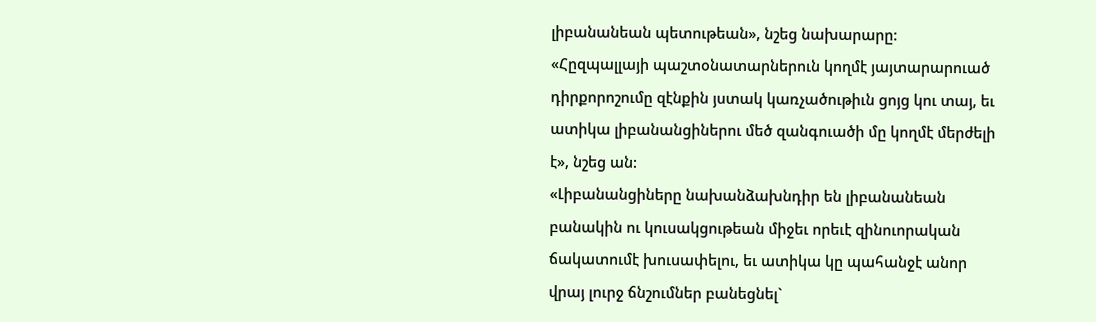լիբանանեան պետութեան», նշեց նախարարը:
«Հըզպալլայի պաշտօնատարներուն կողմէ յայտարարուած դիրքորոշումը զէնքին յստակ կառչածութիւն ցոյց կու տայ, եւ ատիկա լիբանանցիներու մեծ զանգուածի մը կողմէ մերժելի է», նշեց ան:
«Լիբանանցիները նախանձախնդիր են լիբանանեան բանակին ու կուսակցութեան միջեւ որեւէ զինուորական ճակատումէ խուսափելու, եւ ատիկա կը պահանջէ անոր վրայ լուրջ ճնշումներ բանեցնել`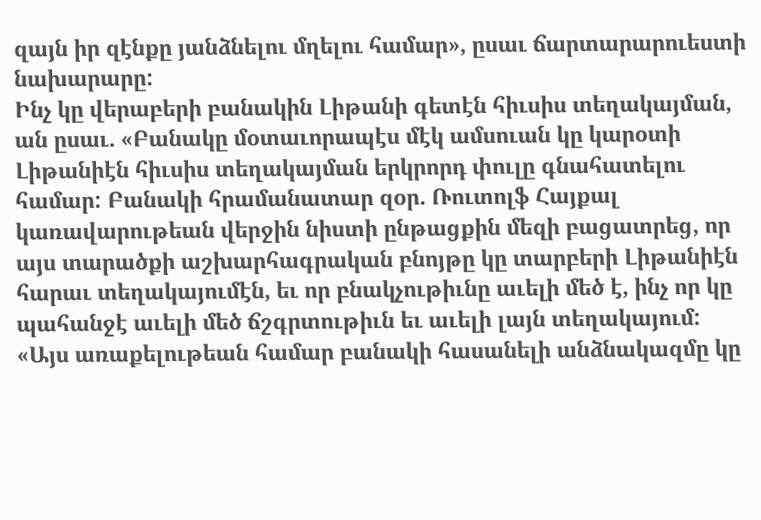զայն իր զէնքը յանձնելու մղելու համար», ըսաւ ճարտարարուեստի նախարարը:
Ինչ կը վերաբերի բանակին Լիթանի գետէն հիւսիս տեղակայման, ան ըսաւ. «Բանակը մօտաւորապէս մէկ ամսուան կը կարօտի Լիթանիէն հիւսիս տեղակայման երկրորդ փուլը գնահատելու համար: Բանակի հրամանատար զօր. Ռուտոլֆ Հայքալ կառավարութեան վերջին նիստի ընթացքին մեզի բացատրեց, որ այս տարածքի աշխարհագրական բնոյթը կը տարբերի Լիթանիէն հարաւ տեղակայումէն, եւ որ բնակչութիւնը աւելի մեծ է, ինչ որ կը պահանջէ աւելի մեծ ճշգրտութիւն եւ աւելի լայն տեղակայում:
«Այս առաքելութեան համար բանակի հասանելի անձնակազմը կը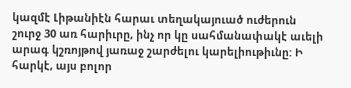կազմէ Լիթանիէն հարաւ տեղակայուած ուժերուն շուրջ 30 առ հարիւրը, ինչ որ կը սահմանափակէ աւելի արագ կշռոյթով յառաջ շարժելու կարելիութիւնը: Ի հարկէ, այս բոլոր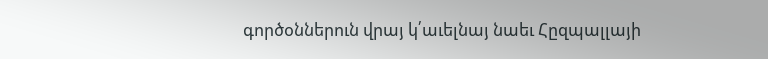գործօններուն վրայ կ՛աւելնայ նաեւ Հըզպալլայի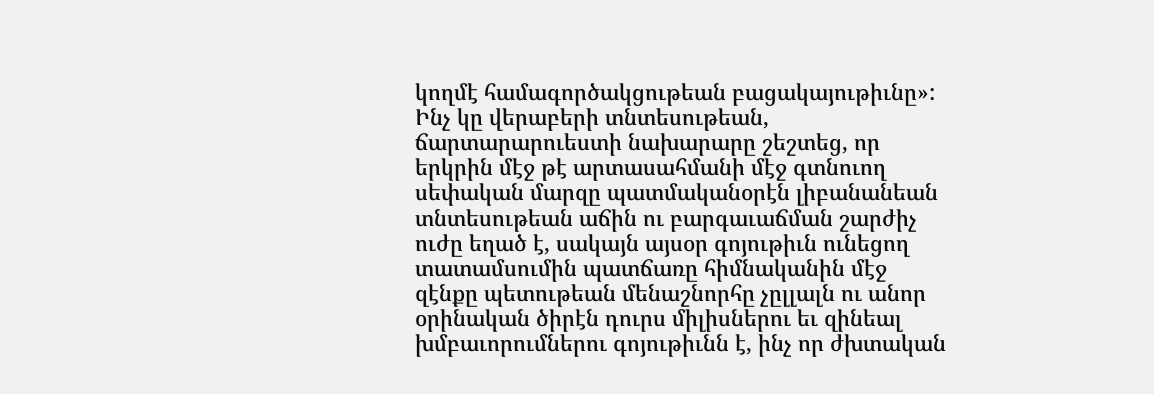կողմէ համագործակցութեան բացակայութիւնը»:
Ինչ կը վերաբերի տնտեսութեան, ճարտարարուեստի նախարարը շեշտեց, որ երկրին մէջ թէ արտասահմանի մէջ գտնուող սեփական մարզը պատմականօրէն լիբանանեան տնտեսութեան աճին ու բարգաւաճման շարժիչ ուժը եղած է, սակայն այսօր գոյութիւն ունեցող տատամսումին պատճառը հիմնականին մէջ զէնքը պետութեան մենաշնորհը չըլլալն ու անոր օրինական ծիրէն դուրս միլիսներու եւ զինեալ խմբաւորումներու գոյութիւնն է, ինչ որ ժխտական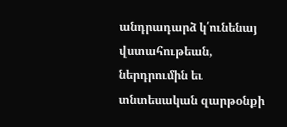անդրադարձ կ՛ունենայ վստահութեան, ներդրումին եւ տնտեսական զարթօնքի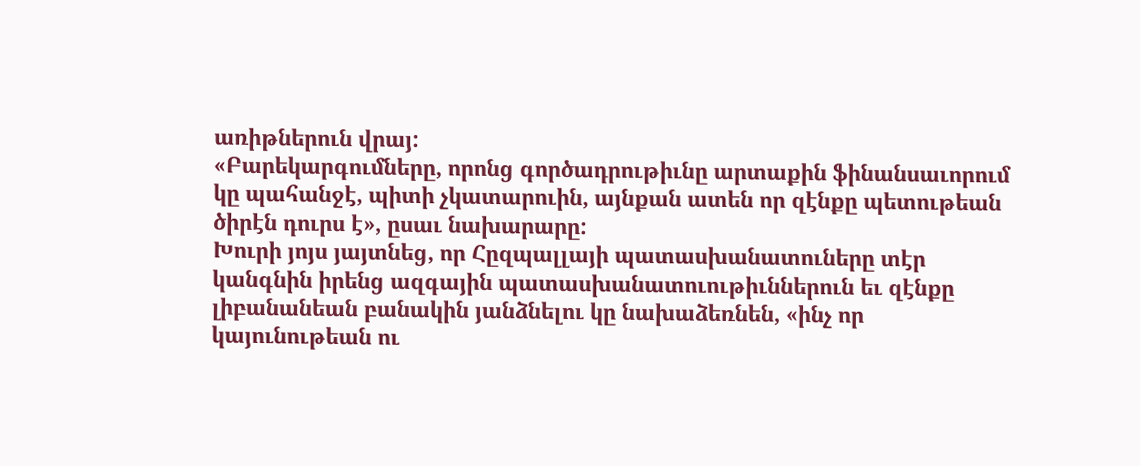առիթներուն վրայ:
«Բարեկարգումները, որոնց գործադրութիւնը արտաքին ֆինանսաւորում կը պահանջէ, պիտի չկատարուին, այնքան ատեն որ զէնքը պետութեան ծիրէն դուրս է», ըսաւ նախարարը:
Խուրի յոյս յայտնեց, որ Հըզպալլայի պատասխանատուները տէր կանգնին իրենց ազգային պատասխանատուութիւններուն եւ զէնքը լիբանանեան բանակին յանձնելու կը նախաձեռնեն, «ինչ որ կայունութեան ու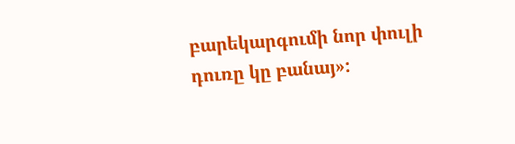բարեկարգումի նոր փուլի դուռը կը բանայ»: